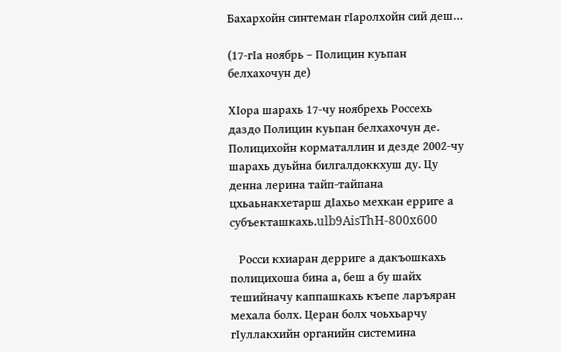Бахархойн синтеман гIаролхойн сий деш…

(17-гIа ноябрь – Полицин куьпан белхахочун де)

ХIора шарахь 17-чу ноябрехь Россехь даздо Полицин куьпан белхахочун де. Полицихойн корматаллин и дезде 2002-чу шарахь дуьйна билгалдоккхуш ду. Цу денна лерина тайп-тайпана цхьаьнакхетарш дIахьо мехкан ерриге а субъекташкахь.ulb9AisThH-800x600

   Росси кхиаран дерриге а дакъошкахь полицихоша бина а, беш а бу шайх тешийначу каппашкахь къепе ларъяран мехала болх. Церан болх чоьхьарчу гIуллакхийн органийн системина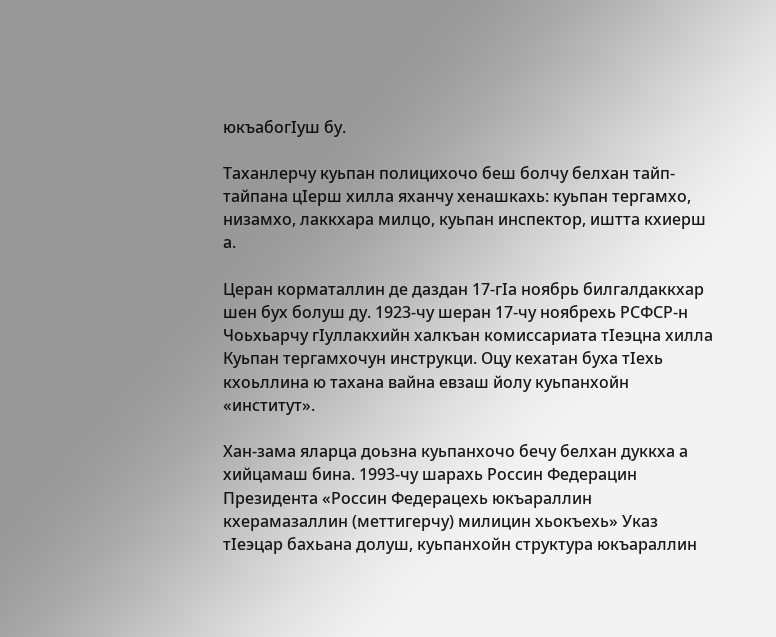юкъабогIуш бу.

Таханлерчу куьпан полицихочо беш болчу белхан тайп-тайпана цIерш хилла яханчу хенашкахь: куьпан тергамхо, низамхо, лаккхара милцо, куьпан инспектор, иштта кхиерш а.

Церан корматаллин де даздан 17-гIа ноябрь билгалдаккхар шен бух болуш ду. 1923-чу шеран 17-чу ноябрехь РСФСР-н Чоьхьарчу гIуллакхийн халкъан комиссариата тIеэцна хилла Куьпан тергамхочун инструкци. Оцу кехатан буха тIехь кхоьллина ю тахана вайна евзаш йолу куьпанхойн «институт».

Хан-зама яларца доьзна куьпанхочо бечу белхан дуккха а хийцамаш бина. 1993-чу шарахь Россин Федерацин Президента «Россин Федерацехь юкъараллин кхерамазаллин (меттигерчу) милицин хьокъехь» Указ тIеэцар бахьана долуш, куьпанхойн структура юкъараллин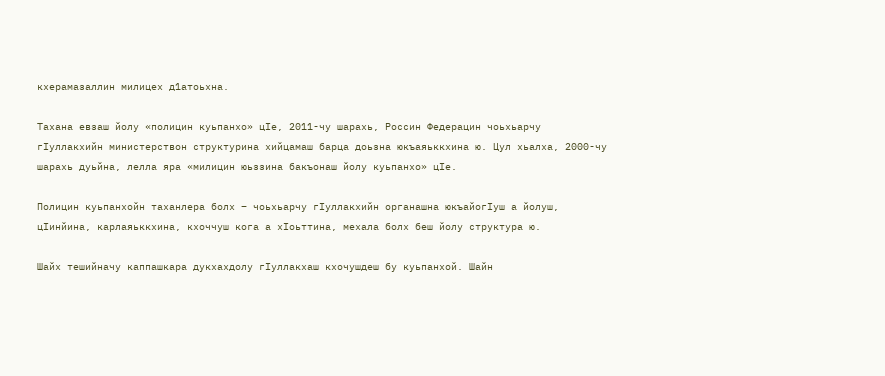кхерамазаллин милицех д1атоьхна.

Тахана евзаш йолу «полицин куьпанхо» цIе, 2011-чу шарахь, Россин Федерацин чоьхьарчу гIуллакхийн министерствон структурина хийцамаш барца доьзна юкъаяьккхина ю. Цул хьалха, 2000-чу шарахь дуьйна, лелла яра «милицин юьззина бакъонаш йолу куьпанхо» цIе.

Полицин куьпанхойн таханлера болх – чоьхьарчу гIуллакхийн органашна юкъайогIуш а йолуш, цIинйина, карлаяьккхина, кхоччуш кога а хIоьттина, мехала болх беш йолу структура ю.

Шайх тешийначу каппашкара дукхахдолу гIуллакхаш кхочушдеш бу куьпанхой. Шайн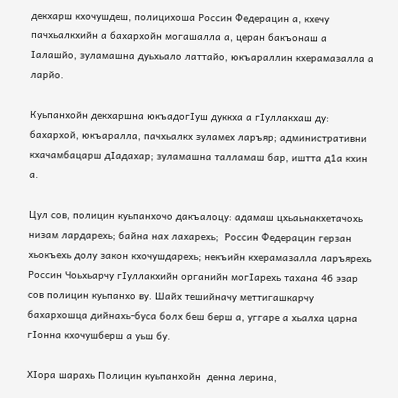декхарш кхочушдеш, полицихоша Россин Федерацин а, кхечу пачхьалкхийн а бахархойн могашалла а, церан бакъонаш а Iалашйо, зуламашна дуьхьало латтайо, юкъараллин кхерамазалла а ларйо.

Куьпанхойн декхаршна юкъадогIуш дуккха а гIуллакхаш ду: бахархой, юкъаралла, пачхьалкх зуламех ларъяр; административни кхачамбацарш дIадахар; зуламашна талламаш бар, иштта д1а кхин а.

Цул сов, полицин куьпанхочо дакъалоцу: адамаш цхьаьнакхетачохь низам лардарехь; байна нах лахарехь;  Россин Федерацин герзан хьокъехь долу закон кхочушдарехь; некъийн кхерамазалла ларъярехь Россин Чоьхьарчу гIуллакхийн органийн могIарехь тахана 46 эзар сов полицин куьпанхо ву. Шайх тешийначу меттигашкарчу бахархошца дийнахь-буса болх беш берш а, уггаре а хьалха царна гIонна кхочушберш а уьш бу.

ХIора шарахь Полицин куьпанхойн  денна лерина,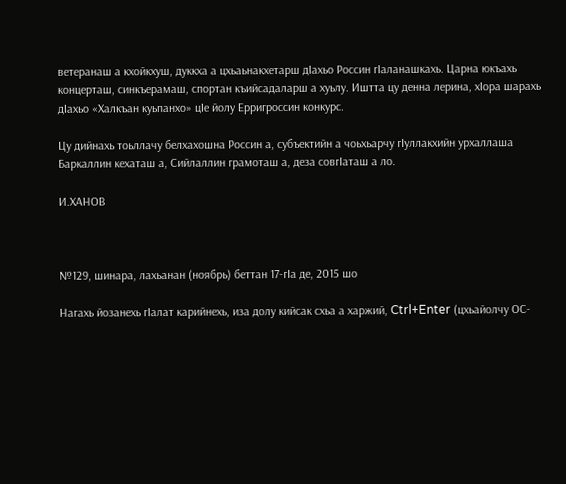ветеранаш а кхойкхуш, дуккха а цхьаьнакхетарш дIахьо Россин гIаланашкахь. Царна юкъахь концерташ, синкъерамаш, спортан къийсадаларш а хуьлу. Иштта цу денна лерина, хIора шарахь дIахьо «Халкъан куьпанхо» цIе йолу Ерригроссин конкурс.

Цу дийнахь тоьллачу белхахошна Россин а, субъектийн а чоьхьарчу гIуллакхийн урхаллаша Баркаллин кехаташ а, Сийлаллин грамоташ а, деза совгIаташ а ло.

И.ХАНОВ



№129, шинара, лахьанан (ноябрь) беттан 17-гIа де, 2015 шо

Нагахь йозанехь гIалат карийнехь, иза долу кийсак схьа а харжий, Ctrl+Enter (цхьайолчу ОС-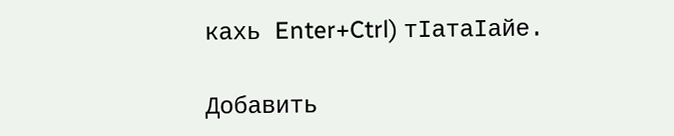кахь Enter+Ctrl) тIатаIайе.

Добавить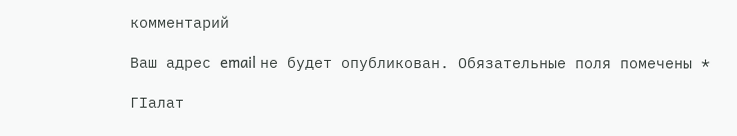комментарий

Ваш адрес email не будет опубликован. Обязательные поля помечены *

ГIалат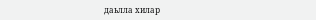даьлла хилар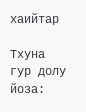хаийтар

Тхуна гур долу йоза: